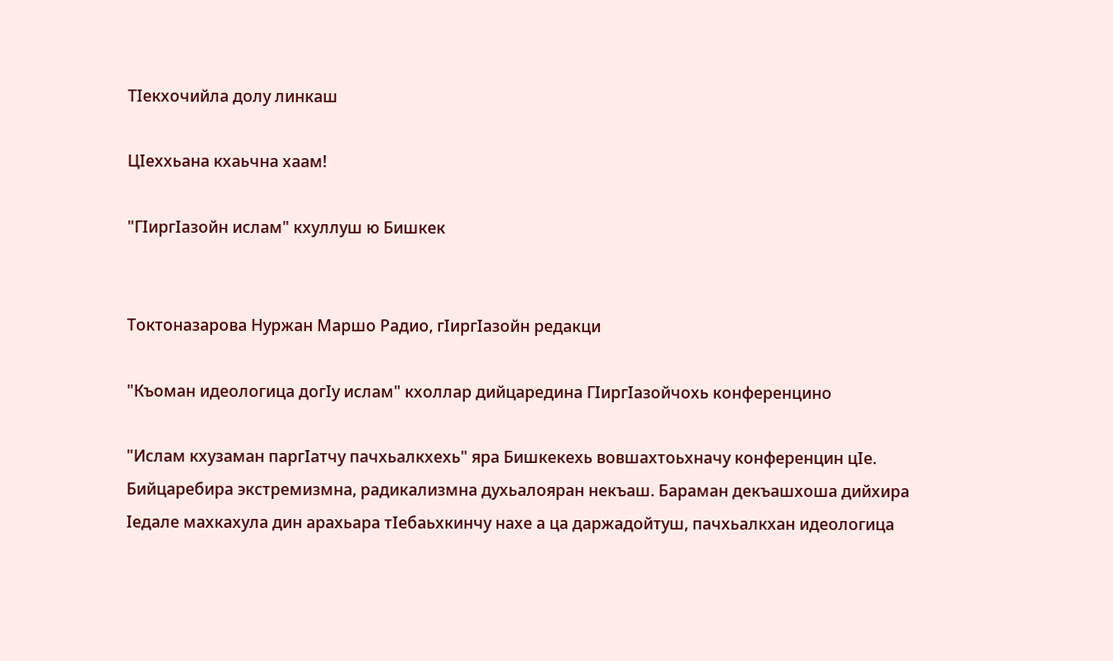ТIекхочийла долу линкаш

ЦIеххьана кхаьчна хаам!

"ГIиргIазойн ислам" кхуллуш ю Бишкек


Токтоназарова Нуржан Маршо Радио, гIиргIазойн редакци

"Къоман идеологица догIу ислам" кхоллар дийцаредина ГIиргIазойчохь конференцино

"Ислам кхузаман паргIатчу пачхьалкхехь" яра Бишкекехь вовшахтоьхначу конференцин цIе. Бийцаребира экстремизмна, радикализмна духьалояран некъаш. Бараман декъашхоша дийхира Iедале махкахула дин арахьара тIебаьхкинчу нахе а ца даржадойтуш, пачхьалкхан идеологица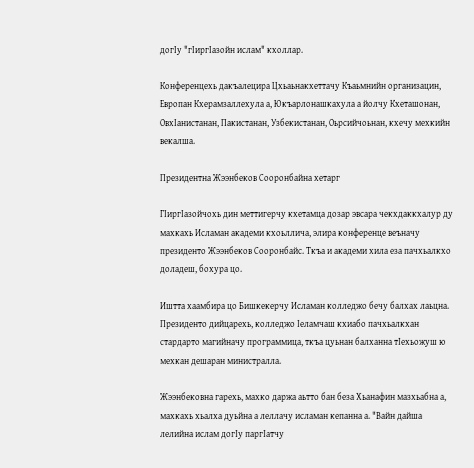догIу "гIиргIазойн ислам" кхоллар.

Конференцехь дакъалецира Цхьаьнакхеттачу Къаьмнийн организацин, Европан Кхерамзаллехула а, Юкъарлонашкахула а йолчу Кхеташонан, ОвхIанистанан, Пакистанан, Узбекистанан, Оьрсийчоьнан, кхечу мехкийн векалша.

Президентна Жээнбеков Сооронбайна хетарг

ГIиргIазойчохь дин меттигерчу кхетамца дозар эвсара чекхдаккхалур ду махкахь Исламан академи кхоьллича, элира конференце веъначу президенто Жээнбеков Сооронбайс. Ткъа и академи хила еза пачхьалкхо доладеш, бохура цо.

Иштта хаамбира цо Бишкекерчу Исламан колледжо бечу балхах лаьцна. Президенто дийцарехь, колледжо Iеламчаш кхиабо пачхьалкхан стардарто магийначу программица, ткъа цуьнан балханна тIехьожуш ю мехкан дешаран министралла.

Жээнбековна гарехь, махко даржа аьтто бан беза Хьанафин мазхьабна а, махкахь хьалха дуьйна а леллачу исламан кепанна а. "Вайн дайша лелийна ислам догIу паргIатчу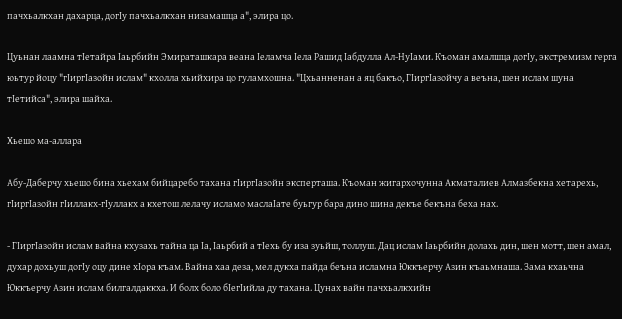пачхьалкхан дахарца, догIу пачхьалкхан низамашца а", элира цо.

Цуьнан лаамна тIетайра Iаьрбийн Эмираташкара веана Iеламча Iела Рашид Iабдулла Ал-НуIами. Къоман амалшца догIу, экстремизм герга юьтур йоцу "гIиргIазойн ислам" кхолла хьийхира цо гуламхошна. "Цхьанненан а яц бакъо, ГIиргIазойчу а веъна, шен ислам шуна тIетийса", элира шайха.

Хьешо ма-аллара

Абу-Даберчу хьешо бина хьехам бийцаребо тахана гIиргIазойн эксперташа. Къоман жигархочунна Акматалиев Алмазбекна хетарехь, гIиргIазойн гIиллакх-гIуллакх а кхетош лелачу исламо маслаIате буьгур бара дино шина декъе бекъна беха нах.

- ГIиргIазойн ислам вайна кхузахь тайна ца Iа, Iаьрбий а тIехь бу иза зуьйш, толлуш. Дац ислам Iаьрбийн долахь дин, шен мотт, шен амал, духар дохьуш догIу оцу дине хIора къам. Вайна хаа деза, мел дукха пайда беъна исламна Юккъерчу Азин къаьмнаша. Зама кхаьчна Юккъерчу Азин ислам билгалдаккха. И болх боло бIегIийла ду тахана. Цунах вайн пачхьалкхийн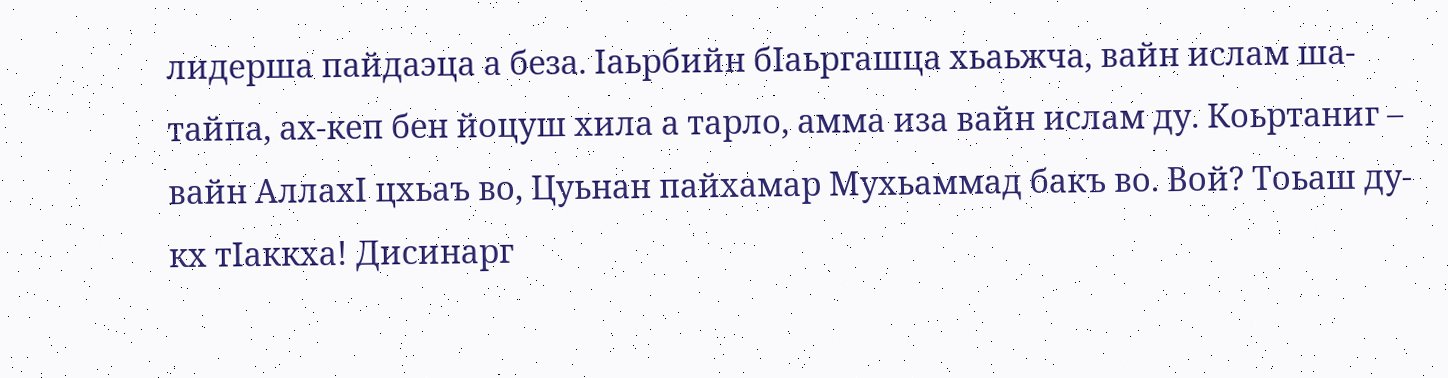лидерша пайдаэца а беза. Iаьрбийн бIаьргашца хьаьжча, вайн ислам ша-тайпа, ах-кеп бен йоцуш хила а тарло, амма иза вайн ислам ду. Коьртаниг – вайн АллахI цхьаъ во, Цуьнан пайхамар Мухьаммад бакъ во. Вой? Тоьаш ду-кх тIаккха! Дисинарг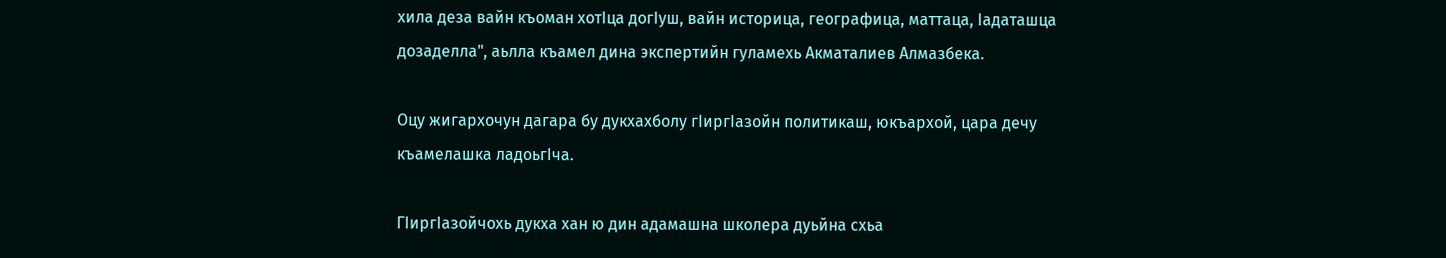хила деза вайн къоман хотIца догIуш, вайн историца, географица, маттаца, Iадаташца дозаделла", аьлла къамел дина экспертийн гуламехь Акматалиев Алмазбека.

Оцу жигархочун дагара бу дукхахболу гIиргIазойн политикаш, юкъархой, цара дечу къамелашка ладоьгIча.

ГIиргIазойчохь дукха хан ю дин адамашна школера дуьйна схьа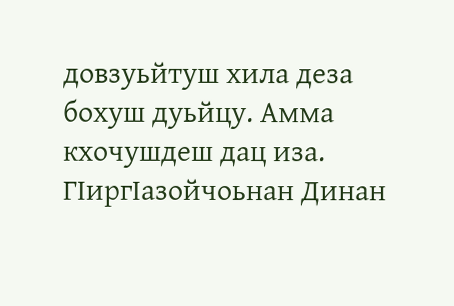довзуьйтуш хила деза бохуш дуьйцу. Амма кхочушдеш дац иза. ГIиргIазойчоьнан Динан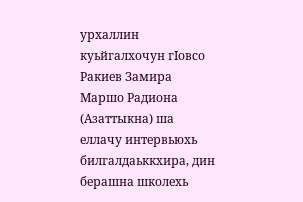урхаллин куьйгалхочун гIовсо Ракиев Замира Маршо Радиона (Азаттыкна) ша еллачу интервьюхь билгалдаьккхира, дин берашна школехь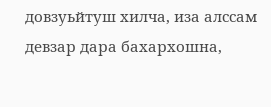довзуьйтуш хилча, иза алссам девзар дара бахархошна,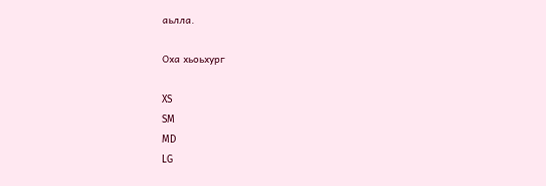аьлла.

Оха хьоьхург

XS
SM
MD
LG